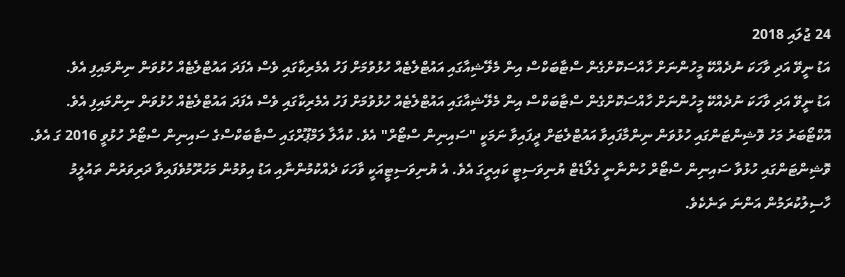24 ޖުލައި 2018
އަޑު ނީވޭ އަދި ވާހަކަ ނުދެއްކޭ މީހުންނަށް ހާއްސަކޮށްގެން ސްޓާބަކްސް އިން މެލޭޝިއާގައި އައުޓްލެޓެއް ހުޅުވުމަށް ފަހު އެމެރިކާގައި ވެސް އެފަދަ އައުޓްލެޓެއް ހުޅުވަން ނިންމައިފި އެވެ.
އަޑު ނީވޭ އަދި ވާހަކަ ނުދެއްކޭ މީހުންނަށް ހާއްސަކޮށްގެން ސްޓާބަކްސް އިން މެލޭޝިއާގައި އައުޓްލެޓެއް ހުޅުވުމަށް ފަހު އެމެރިކާގައި ވެސް އެފަދަ އައުޓްލެޓެއް ހުޅުވަން ނިންމައިފި އެވެ.
އޮކްޓޯބަރު މަހު ވޮޝިންޓަންގައި ހުޅުވަން ނިންމާފައިވާ އައުޓްލެޓަށް ދީފައިވާ ނަމަކީ "ސައިނިން ސްޓޯރް" އެވެ. ކުއާލާ ލަމްޕޫރްގައި ސްޓާބަކްސްގެ ސައިނިން ސްޓޯރް ހުޅުވީ 2016 ގަ އެވެ.
ވޮޝިންޓަންގައި ހުޅުވާ ސައިނިން ސްޓޯރް ހުންނާނީ ގެލޯޑެޓް ޔުނިވަސިޓީ ކައިރީގަ އެވެ. އެ ޔުނިވަސިޓީއަކީ ވާހަކަ ދެއްކުމުންނާއި އަޑު އިވުމުން މަހުރޫމުވެފައިވާ ދަރިވަރުން ތައުލީމު ހާސިލުކުރަމުން އަންނަ ތަނެކެވެ.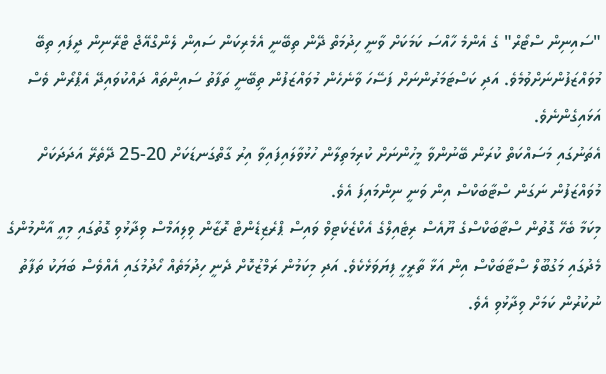"ސައިނިން ސްޓޯރް" ގެ އެންމެ ހާއްސަ ކަމަކަށް ވާނީ ހިދުމަތް ދޭން ތިބޭނީ އެމެރިކަން ސައިން ލެންގްއޭޖް ޓްރޭނިން ދީފައި ތިބޭ މުވައްޒަފުންނަށްވުމެވެ. އަދި ކަސްޓަމަރުންނަށް ފަސޭހަ ވާނެހެން މުވައްޒަފުން ތިބޭނީ ތަފާތު ސައިންތައް ދައްކުވައިދޭ އެޕްރޯން ވެސް އަޅައިގެންނެވެ.
އެތަނުގައި މަސައްކަތް ކުރަން ބޭނުންވާ މީހުންނަށް ކުރިމަތިލާން ހުޅުވާލައިފައިވާ އިރު ގާތްގަނޑަކަށް 20-25 ދޭތެރޭ އަދަދަކަށް މުވައްޒަފުން ނަގަން ސްޓާބަކްސް އިން ވަނީ ނިންމައިފަ އެވެ.
މިކަމާ ބެހޭ ގޮތުން ސްޓާބަކްސްގެ ޔޫއެސް ރިޓެއިލްގެ އެކްޒެކެޓިވް ވައިސް ޕްރެޒިޑެންޓް ރޮޒާން ވިލިއަމްސް ވިދާޅުވި ގޮތުގައި މިއީ އާންމުންގެ މެދުގައި މަގުބޫލް ސްޓާބަކްސް އިން އަޅާ ތާރީހީ ފިޔަވަޅެކެވެ. އަދި މިކަމުން ރަމްޒުކޮށް ދެނީ ހިދުމަތެއް ހޯދުމުގައި އެއްވެސް ބަޔަކު ތަފާތު ނުކުރުން ކަމަށް ވިދާޅުވި އެވެ.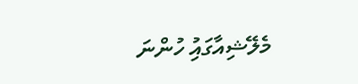މެލޭޝިއާގައިު ހުންނަ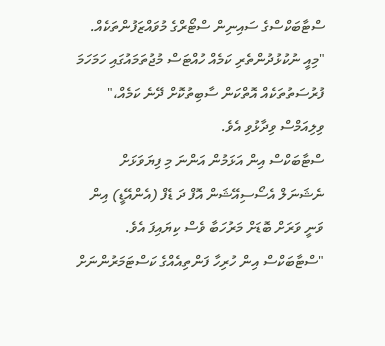ސްޓާބަކްސްގެ ސައިނިން ސްޓޯރްގެ މުވައްޒަފުންތަކެއް.
"މިއީ ނުކުޅުދުންތެރި ކަމެއް ހުއްޓަސް މުޖުތަމައުގައި ހަމަހަމަ ފުރުސަތުތަކެއް އޮތްކަން ސާބިތުކޮށް ދޭނެ ކަމެއް،" ވިލިއަމްސް ވިދާޅުވި އެވެ.
ސްޓާބަކްސް އިން އަޅަމުން އަންނަ މި ފިޔަވަޅަށް ނެޝަނަލް އެސޯސިއޭޝަން އޮފް ދަ ޑެފް (އެންއޭޑީ) އިން ވަނީ ވަރަށް ބޮޑަށް މަރުހަބާ ވެސް ކިޔައިފަ އެވެ.
"ސްޓާބަކްސް އިން ހުރިހާ ފަންތިއެއްގެ ކަސްޓަމަރުންނަށް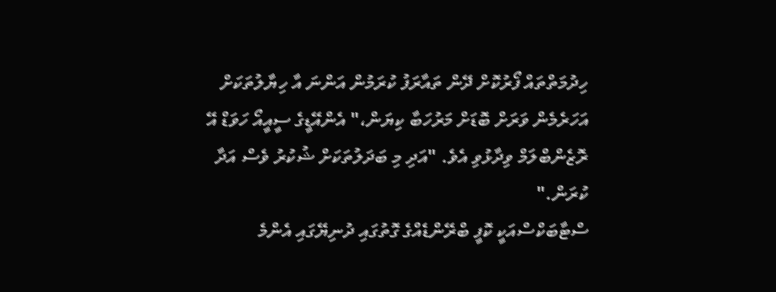ހިދުމަތްތައް ފޯރުކޮށް ދޭން ތައާރަފު ކުރަމުން އަންނަ އާ ހިޔާލުތަކަށް އަހަރެމެން ވަރަށް ބޮޑަށް މަރުހަބާ ކިޔަން،" އެންއޭޑީގެ ސީއީއޯ ހަވަޑް އޭ ރޮޒެންބްލަމް ވިދާޅުވި އެވެ. "އަދި މި ބަދަލުތަކަށް ޝުކުރު ވެސް އަދާ ކުރަން."
ސްޓާބަކްސްއަކީ ކޮފީ ބްރޭންޑެއްގެ ގޮތުގައި ދުނިޔޭގައި އެންމެ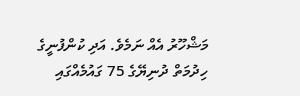މަޝްހޫރު އެއް ނަމެވެ. އަދި ކުންފުނީގެ ހިދުމަތް ދުނިޔޭގެ 75 ގައުމެއްގައި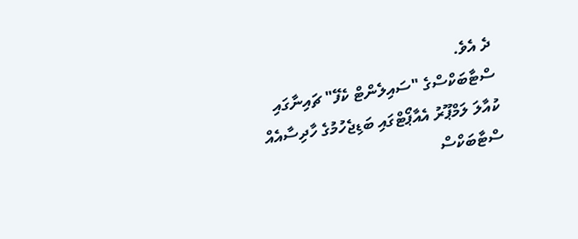ދެ އެވެ.
ސްޓާބަކްސްގެ "ސައިލެންޓް ކެފޭ" ޗައިނާގައި
ކުއާލަ ލަމްޕޫރު އެއާޕޯޓްގައި ބަޑިޖެހުމުގެ ހާދިސާއެއް
ސްޓާބަކްސް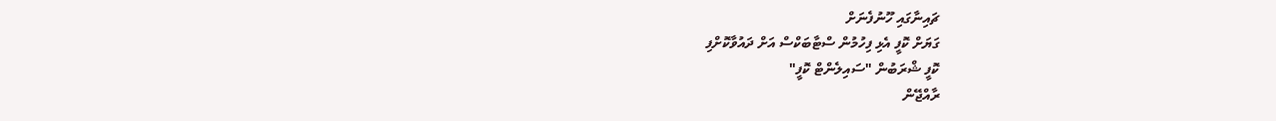ޗައިނާގައި ހޫނުފެނަށް
ގަޔަށް ކޮފީ އެޅި ފިހުމުން ސްޓާބަކްސް އަށް ދައުވާކޮށްފި
ކޮފީ ޝްރަބުން "ސައިލެންޓް ކޮފީ"
ރާއްޖޭން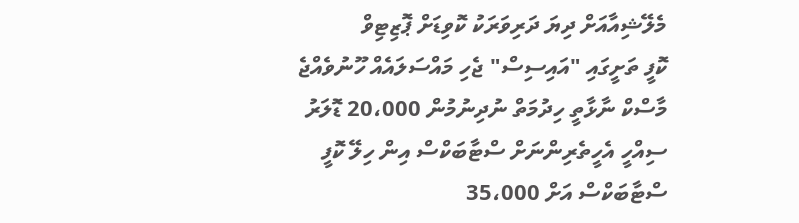މެލޭޝިއާއަށް ދިޔަ ދަރިވަރަކު ކޮވިޑަށް ޕޮޒިޓިވް
ކޮފީ ތަށީގައި "އައިސިސް" ޖެހި މައްސަލައެއް ހޫނުވެއްޖެ
މާސްކް ނާޅާތީ ހިދުމަތް ނުދިނުމުން 20،000 ޑޮލަރު
ސިއްހީ އެހީތެރިންނަށް ސްޓާބަކްސް އިން ހިލޭ ކޮފީ
ސްޓާބަކްސް އަށް 35،000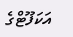އަކަފޫޓްގެ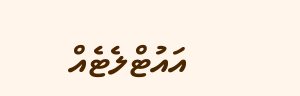އައުޓްލެޓެއް